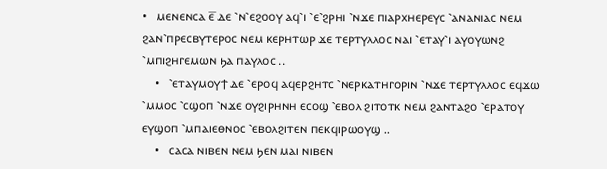•   ⲙⲉⲛⲉⲛⲥⲁ ⲉ̅ ⲇⲉ ⳿ⲛ⳿ⲉϩⲟⲟⲩ ⲁϥ⳿ⲓ ⳿ⲉ⳿ϩⲣⲏⲓ ⳿ⲛϫⲉ ⲡⲓⲁⲣⲭⲏⲉⲣⲉⲩⲥ ⳿ⲁⲛⲁⲛⲓⲁⲥ ⲛⲉⲙ ϩⲁⲛ⳿ⲡⲣⲉⲥⲃⲩⲧⲉⲣⲟⲥ ⲛⲉⲙ ⲕⲉⲣⲏⲧⲱⲣ ϫⲉ ⲧⲉⲣⲧⲩⲗⲗⲟⲥ ⲛⲁⲓ ⳿ⲉⲧⲁⲩ⳿ⲓ ⲁⲩⲟⲩⲱⲛϩ ⳿ⲙⲡⲓϩⲏⲅⲉⲙⲱⲛ ϧⲁ ⲡⲁⲩⲗⲟⲥ ..
    •   ⳿ⲉⲧⲁⲩⲙⲟⲩϯ ⲇⲉ ⳿ⲉⲣⲟϥ ⲁϥⲉⲣϩⲏⲧⲥ ⳿ⲛⲉⲣⲕⲁⲧⲏⲅⲟⲣⲓⲛ ⳿ⲛϫⲉ ⲧⲉⲣⲧⲩⲗⲗⲟⲥ ⲉϥϫⲱ ⳿ⲙⲙⲟⲥ ⳿ⲥϣⲟⲡ ⳿ⲛϫⲉ ⲟⲩϩⲓⲣⲏⲛⲏ ⲉⲥⲟϣ ⳿ⲉⲃⲟⲗ ϩⲓⲧⲟⲧⲕ ⲛⲉⲙ ϩⲁⲛⲧⲁϩⲟ ⳿ⲉⲣⲁⲧⲟⲩ ⲉⲩϣⲟⲡ ⳿ⲙⲡⲁⲓⲉⲑⲛⲟⲥ ⳿ⲉⲃⲟⲗϩⲓⲧⲉⲛ ⲡⲉⲕϥⲓⲣⲱⲟⲩϣ ..
    •   ⲥⲁⲥⲁ ⲛⲓⲃⲉⲛ ⲛⲉⲙ ϧⲉⲛ ⲙⲁⲓ ⲛⲓⲃⲉⲛ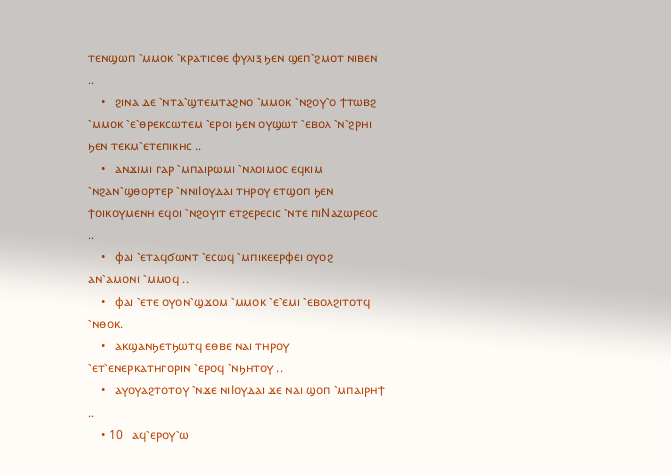ⲧⲉⲛϣⲱⲡ ⳿ⲙⲙⲟⲕ ⳿ⲕⲣⲁⲧⲓⲥⲑⲉ ⲫⲩⲗⲓⲝ ϧⲉⲛ ϣⲉⲡ⳿ϩⲙⲟⲧ ⲛⲓⲃⲉⲛ ..
    •   ϩⲓⲛⲁ ⲇⲉ ⳿ⲛⲧⲁ⳿ϣⲧⲉⲙⲧⲁϩⲛⲟ ⳿ⲙⲙⲟⲕ ⳿ⲛϩⲟⲩ⳿ⲟ ϯⲧⲱⲃϩ ⳿ⲙⲙⲟⲕ ⳿ⲉ⳿ⲑⲣⲉⲕⲥⲱⲧⲉⲙ ⳿ⲉⲣⲟⲓ ϧⲉⲛ ⲟⲩϣⲱⲧ ⳿ⲉⲃⲟⲗ ⳿ⲛ⳿ϩⲣⲏⲓ ϧⲉⲛ ⲧⲉⲕⲙ⳿ⲉⲧⲉⲡⲓⲕⲏⲥ ..
    •   ⲁⲛϫⲓⲙⲓ ⲅⲁⲣ ⳿ⲙⲡⲁⲓⲣⲱⲙⲓ ⳿ⲛⲗⲟⲓⲙⲟⲥ ⲉϥⲕⲓⲙ ⳿ⲛϩⲁⲛ⳿ϣⲑⲟⲣⲧⲉⲣ ⳿ⲛⲛⲓⲒⲟⲩⲇⲁⲓ ⲧⲏⲣⲟⲩ ⲉⲧϣⲟⲡ ϧⲉⲛ ϯⲟⲓⲕⲟⲩⲙⲉⲛⲏ ⲉϥⲟⲓ ⳿ⲛϩⲟⲩⲓⲧ ⲉⲧϩⲉⲣⲉⲥⲓⲥ ⳿ⲛⲧⲉ ⲡⲓⲚⲁⲍⲱⲣⲉⲟⲥ ..
    •   ⲫⲁⲓ ⳿ⲉⲧⲁϥϭⲱⲛⲧ ⳿ⲉⲥⲱϥ ⳿ⲙⲡⲓⲕⲉⲉⲣⲫⲉⲓ ⲟⲩⲟϩ ⲁⲛ⳿ⲁⲙⲟⲛⲓ ⳿ⲙⲙⲟϥ ..
    •   ⲫⲁⲓ ⳿ⲉⲧⲉ ⲟⲩⲟⲛ⳿ϣϫⲟⲙ ⳿ⲙⲙⲟⲕ ⳿ⲉ⳿ⲉⲙⲓ ⳿ⲉⲃⲟⲗϩⲓⲧⲟⲧϥ ⳿ⲛⲑⲟⲕ.
    •   ⲁⲕϣⲁⲛϧⲉⲧϧⲱⲧϥ ⲉⲑⲃⲉ ⲛⲁⲓ ⲧⲏⲣⲟⲩ ⳿ⲉⲧ⳿ⲉⲛⲉⲣⲕⲁⲧⲏⲅⲟⲣⲓⲛ ⳿ⲉⲣⲟϥ ⳿ⲛϧⲏⲧⲟⲩ ..
    •   ⲁⲩⲟⲩⲁϩⲧⲟⲧⲟⲩ ⳿ⲛϫⲉ ⲛⲓⲒⲟⲩⲇⲁⲓ ϫⲉ ⲛⲁⲓ ϣⲟⲡ ⳿ⲙⲡⲁⲓⲣⲏϯ ..
    • 10   ⲁϥ⳿ⲉⲣⲟⲩ⳿ⲱ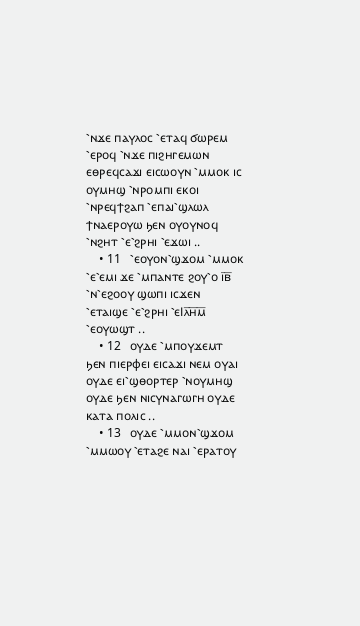⳿ⲛϫⲉ ⲡⲁⲩⲗⲟⲥ ⳿ⲉⲧⲁϥ ϭⲱⲣⲉⲙ ⳿ⲉⲣⲟϥ ⳿ⲛϫⲉ ⲡⲓϩⲏⲅⲉⲙⲱⲛ ⲉⲑⲣⲉϥⲥⲁϫⲓ ⲉⲓⲥⲱⲟⲩⲛ ⳿ⲙⲙⲟⲕ ⲓⲥ ⲟⲩⲙⲏϣ ⳿ⲛⲣⲟⲙⲡⲓ ⲉⲕⲟⲓ ⳿ⲛⲣⲉϥϯϩⲁⲡ ⳿ⲉⲡⲁⲓ⳿ϣⲗⲱⲗ ϯⲛⲁⲉⲣⲟⲩⲱ ϧⲉⲛ ⲟⲩⲟⲩⲛⲟϥ ⳿ⲛϩⲏⲧ ⳿ⲉ⳿ϩⲣⲏⲓ ⳿ⲉϫⲱⲓ ..
    • 11   ⳿ⲉⲟⲩⲟⲛ⳿ϣϫⲟⲙ ⳿ⲙⲙⲟⲕ ⳿ⲉ⳿ⲉⲙⲓ ϫⲉ ⳿ⲙⲡⲁⲛⲧⲉ ϩⲟⲩ⳿ⲟ ⲓ̅ⲃ̅ ⳿ⲛ⳿ⲉϩⲟⲟⲩ ϣⲱⲡⲓ ⲓⲥϫⲉⲛ ⳿ⲉⲧⲁⲓϣⲉ ⳿ⲉ⳿ϩⲣⲏⲓ ⳿ⲉⲒⲗ̅ⲏ̅ⲙ̅ ⳿ⲉⲟⲩⲱϣⲧ ..
    • 12   ⲟⲩⲇⲉ ⳿ⲙⲡⲟⲩϫⲉⲙⲧ ϧⲉⲛ ⲡⲓⲉⲣⲫⲉⲓ ⲉⲓⲥⲁϫⲓ ⲛⲉⲙ ⲟⲩⲁⲓ ⲟⲩⲇⲉ ⲉⲓ⳿ϣⲑⲟⲣⲧⲉⲣ ⳿ⲛⲟⲩⲙⲏϣ ⲟⲩⲇⲉ ϧⲉⲛ ⲛⲓⲥⲩⲛⲁⲅⲱⲅⲏ ⲟⲩⲇⲉ ⲕⲁⲧⲁ ⲡⲟⲗⲓⲥ ..
    • 13   ⲟⲩⲇⲉ ⳿ⲙⲙⲟⲛ⳿ϣϫⲟⲙ ⳿ⲙⲙⲱⲟⲩ ⳿ⲉⲧⲁϩⲉ ⲛⲁⲓ ⳿ⲉⲣⲁⲧⲟⲩ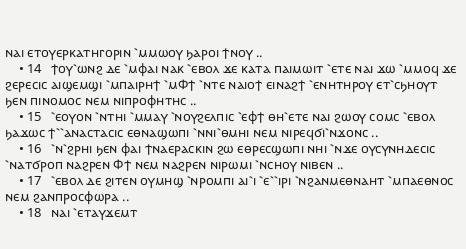ⲛⲁⲓ ⲉⲧⲟⲩⲉⲣⲕⲁⲧⲏⲅⲟⲣⲓⲛ ⳿ⲙⲙⲱⲟⲩ ϧⲁⲣⲟⲓ ϯⲛⲟⲩ ..
    • 14   ϯⲟⲩ⳿ⲱⲛϩ ⲇⲉ ⳿ⲙⲫⲁⲓ ⲛⲁⲕ ⳿ⲉⲃⲟⲗ ϫⲉ ⲕⲁⲧⲁ ⲡⲁⲓⲙⲱⲓⲧ ⳿ⲉⲧⲉ ⲛⲁⲓ ϫⲱ ⳿ⲙⲙⲟϥ ϫⲉ ϩⲉⲣⲉⲥⲓⲥ ⲁⲓϣⲉⲙϣⲓ ⳿ⲙⲡⲁⲓⲣⲏϯ ⳿ⲙⲪϯ ⳿ⲛⲧⲉ ⲛⲁⲓⲟϯ ⲉⲓⲛⲁϩϯ ⳿ⲉⲛⲏⲧⲏⲣⲟⲩ ⲉⲧ⳿ⲥϧⲏⲟⲩⲧ ϧⲉⲛ ⲡⲓⲛⲟⲙⲟⲥ ⲛⲉⲙ ⲛⲓⲡⲣⲟⲫⲏⲧⲏⲥ ..
    • 15   ⳿ⲉⲟⲩⲟⲛ ⳿ⲛⲧⲏⲓ ⳿ⲙⲙⲁⲩ ⳿ⲛⲟⲩϩⲉⲗⲡⲓⲥ ⳿ⲉⲫϯ ⲑⲏ⳿ⲉⲧⲉ ⲛⲁⲓ ϩⲱⲟⲩ ⲥⲟⲙⲥ ⳿ⲉⲃⲟⲗ ϧⲁϫⲱⲥ ϯ⳿⳿ⲁⲛⲁⲥⲧⲁⲥⲓⲥ ⲉⲑⲛⲁϣⲱⲡⲓ ⳿ⲛⲛⲓ⳿ⲑⲙⲏⲓ ⲛⲉⲙ ⲛⲓⲣⲉϥϭⲓ⳿ⲛϫⲟⲛⲥ ..
    • 16   ⳿ⲛ⳿ϩⲣⲏⲓ ϧⲉⲛ ⲫⲁⲓ ϯⲛⲁⲉⲣⲁⲥⲕⲓⲛ ϩⲱ ⲉⲑⲣⲉⲥϣⲱⲡⲓ ⲛⲏⲓ ⳿ⲛϫⲉ ⲟⲩⲥⲩⲛⲏⲇⲉⲥⲓⲥ ⳿ⲛⲁⲧϭⲣⲟⲡ ⲛⲁϩⲣⲉⲛ Ⲫϯ ⲛⲉⲙ ⲛⲁϩⲣⲉⲛ ⲛⲓⲣⲱⲙⲓ ⳿ⲛⲥⲏⲟⲩ ⲛⲓⲃⲉⲛ ..
    • 17   ⳿ⲉⲃⲟⲗ ⲇⲉ ϩⲓⲧⲉⲛ ⲟⲩⲙⲏϣ ⳿ⲛⲣⲟⲙⲡⲓ ⲁⲓ⳿ⲓ ⳿ⲉ⳿⳿ⲓⲣⲓ ⳿ⲛϩⲁⲛⲙⲉⲑⲛⲁⲏⲧ ⳿ⲙⲡⲁⲉⲑⲛⲟⲥ ⲛⲉⲙ ϩⲁⲛⲡⲣⲟⲥⲫⲱⲣⲁ ..
    • 18   ⲛⲁⲓ ⳿ⲉⲧⲁⲩϫⲉⲙⲧ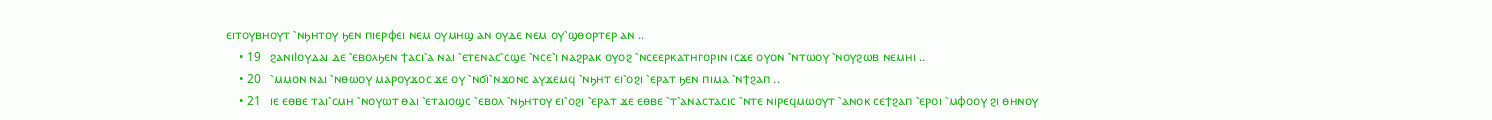ⲉⲓⲧⲟⲩⲃⲏⲟⲩⲧ ⳿ⲛϧⲏⲧⲟⲩ ϧⲉⲛ ⲡⲓⲉⲣⲫⲉⲓ ⲛⲉⲙ ⲟⲩⲙⲏϣ ⲁⲛ ⲟⲩⲇⲉ ⲛⲉⲙ ⲟⲩ⳿ϣⲑⲟⲣⲧⲉⲣ ⲁⲛ ..
    • 19   ϩⲁⲛⲓⲒⲟⲩⲇⲁⲓ ⲇⲉ ⳿ⲉⲃⲟⲗϧⲉⲛ ϯⲁⲥⲓ⳿ⲁ ⲛⲁⲓ ⳿ⲉⲧⲉⲛⲁⲥ⳿ⲥϣⲉ ⳿ⲛⲥⲉ⳿ⲓ ⲛⲁϩⲣⲁⲕ ⲟⲩⲟϩ ⳿ⲛⲥⲉⲉⲣⲕⲁⲧⲏⲅⲟⲣⲓⲛ ⲓⲥϫⲉ ⲟⲩⲟⲛ ⳿ⲛⲧⲱⲟⲩ ⳿ⲛⲟⲩϩⲱⲃ ⲛⲉⲙⲏⲓ ..
    • 20   ⳿ⲙⲙⲟⲛ ⲛⲁⲓ ⳿ⲛⲑⲱⲟⲩ ⲙⲁⲣⲟⲩϫⲟⲥ ϫⲉ ⲟⲩ ⳿ⲛϭⲓ⳿ⲛϫⲟⲛⲥ ⲁⲩϫⲉⲙϥ ⳿ⲛϧⲏⲧ ⲉⲓ⳿ⲟϩⲓ ⳿ⲉⲣⲁⲧ ϧⲉⲛ ⲡⲓⲙⲁ ⳿ⲛϯϩⲁⲡ ..
    • 21   ⲓⲉ ⲉⲑⲃⲉ ⲧⲁⲓ⳿ⲥⲙⲏ ⳿ⲛⲟⲩⲱⲧ ⲑⲁⲓ ⳿ⲉⲧⲁⲓⲟϣⲥ ⳿ⲉⲃⲟⲗ ⳿ⲛϧⲏⲧⲟⲩ ⲉⲓ⳿ⲟϩⲓ ⳿ⲉⲣⲁⲧ ϫⲉ ⲉⲑⲃⲉ ⳿ⲧ⳿ⲁⲛⲁⲥⲧⲁⲥⲓⲥ ⳿ⲛⲧⲉ ⲛⲓⲣⲉϥⲙⲱⲟⲩⲧ ⳿ⲁⲛⲟⲕ ⲥⲉϯϩⲁⲡ ⳿ⲉⲣⲟⲓ ⳿ⲙⲫⲟⲟⲩ ϩⲓ ⲑⲏⲛⲟⲩ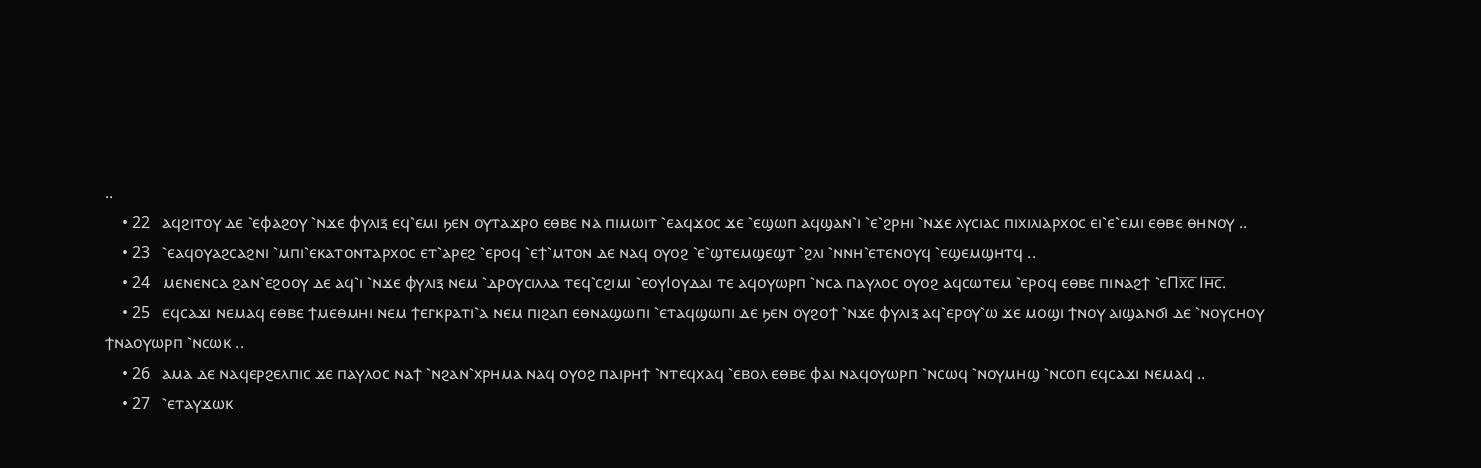..
    • 22   ⲁϥϩⲓⲧⲟⲩ ⲇⲉ ⳿ⲉⲫⲁϩⲟⲩ ⳿ⲛϫⲉ ⲫⲩⲗⲓⲝ ⲉϥ⳿ⲉⲙⲓ ϧⲉⲛ ⲟⲩⲧⲁϫⲣⲟ ⲉⲑⲃⲉ ⲛⲁ ⲡⲓⲙⲱⲓⲧ ⳿ⲉⲁϥϫⲟⲥ ϫⲉ ⳿ⲉϣⲱⲡ ⲁϥϣⲁⲛ⳿ⲓ ⳿ⲉ⳿ϩⲣⲏⲓ ⳿ⲛϫⲉ ⲗⲩⲥⲓⲁⲥ ⲡⲓⲭⲓⲗⲓⲁⲣⲭⲟⲥ ⲉⲓ⳿ⲉ⳿ⲉⲙⲓ ⲉⲑⲃⲉ ⲑⲏⲛⲟⲩ ..
    • 23   ⳿ⲉⲁϥⲟⲩⲁϩⲥⲁϩⲛⲓ ⳿ⲙⲡⲓ⳿ⲉⲕⲁⲧⲟⲛⲧⲁⲣⲭⲟⲥ ⲉⲧ⳿ⲁⲣⲉϩ ⳿ⲉⲣⲟϥ ⳿ⲉϯ⳿ⲙⲧⲟⲛ ⲇⲉ ⲛⲁϥ ⲟⲩⲟϩ ⳿ⲉ⳿ϣⲧⲉⲙϣⲉϣⲧ ⳿ϩⲗⲓ ⳿ⲛⲛⲏ⳿ⲉⲧⲉⲛⲟⲩϥ ⳿ⲉϣⲉⲙϣⲏⲧϥ ..
    • 24   ⲙⲉⲛⲉⲛⲥⲁ ϩⲁⲛ⳿ⲉϩⲟⲟⲩ ⲇⲉ ⲁϥ⳿ⲓ ⳿ⲛϫⲉ ⲫⲩⲗⲓⲝ ⲛⲉⲙ ⳿ⲇⲣⲟⲩⲥⲓⲗⲗⲁ ⲧⲉϥ⳿ⲥϩⲓⲙⲓ ⳿ⲉⲟⲩⲒⲟⲩⲇⲁⲓ ⲧⲉ ⲁϥⲟⲩⲱⲣⲡ ⳿ⲛⲥⲁ ⲡⲁⲩⲗⲟⲥ ⲟⲩⲟϩ ⲁϥⲥⲱⲧⲉⲙ ⳿ⲉⲣⲟϥ ⲉⲑⲃⲉ ⲡⲓⲛⲁϩϯ ⳿ⲉⲠⲭ̅ⲥ̅ Ⲓⲏ̅ⲥ̅.
    • 25   ⲉϥⲥⲁϫⲓ ⲛⲉⲙⲁϥ ⲉⲑⲃⲉ ϯⲙⲉⲑⲙⲏⲓ ⲛⲉⲙ ϯⲉⲅⲕⲣⲁⲧⲓ⳿ⲁ ⲛⲉⲙ ⲡⲓϩⲁⲡ ⲉⲑⲛⲁϣⲱⲡⲓ ⳿ⲉⲧⲁϥϣⲱⲡⲓ ⲇⲉ ϧⲉⲛ ⲟⲩϩⲟϯ ⳿ⲛϫⲉ ⲫⲩⲗⲓⲝ ⲁϥ⳿ⲉⲣⲟⲩ⳿ⲱ ϫⲉ ⲙⲟϣⲓ ϯⲛⲟⲩ ⲁⲓϣⲁⲛϭⲓ ⲇⲉ ⳿ⲛⲟⲩⲥⲏⲟⲩ ϯⲛⲁⲟⲩⲱⲣⲡ ⳿ⲛⲥⲱⲕ ..
    • 26   ⲁⲙⲁ ⲇⲉ ⲛⲁϥⲉⲣϩⲉⲗⲡⲓⲥ ϫⲉ ⲡⲁⲩⲗⲟⲥ ⲛⲁϯ ⳿ⲛϩⲁⲛ⳿ⲭⲣⲏⲙⲁ ⲛⲁϥ ⲟⲩⲟϩ ⲡⲁⲓⲣⲏϯ ⳿ⲛⲧⲉϥⲭⲁϥ ⳿ⲉⲃⲟⲗ ⲉⲑⲃⲉ ⲫⲁⲓ ⲛⲁϥⲟⲩⲱⲣⲡ ⳿ⲛⲥⲱϥ ⳿ⲛⲟⲩⲙⲏϣ ⳿ⲛⲥⲟⲡ ⲉϥⲥⲁϫⲓ ⲛⲉⲙⲁϥ ..
    • 27   ⳿ⲉⲧⲁⲩϫⲱⲕ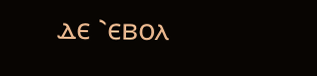ⲇⲉ ⳿ⲉⲃⲟⲗ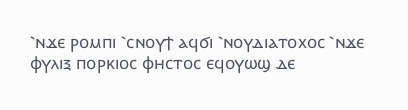⳿ⲛϫⲉ ⲣⲟⲙⲡⲓ ⳿ⲥⲛⲟⲩϯ ⲁϥϭⲓ ⳿ⲛⲟⲩⲇⲓⲁⲧⲟⲭⲟⲥ ⳿ⲛϫⲉ ⲫⲩⲗⲓⲝ ⲡⲟⲣⲕⲓⲟⲥ ⲫⲏⲥⲧⲟⲥ ⲉϥⲟⲩⲱϣ ⲇⲉ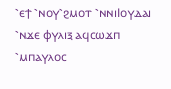⳿ⲉϯ ⳿ⲛⲟⲩ⳿ϩⲙⲟⲧ ⳿ⲛⲛⲓⲒⲟⲩⲇⲁⲓ ⳿ⲛϫⲉ ⲫⲩⲗⲓⲝ ⲁϥⲥⲱϫⲡ ⳿ⲙⲡⲁⲩⲗⲟⲥ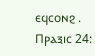ⲉϥⲥⲟⲛϩ .
Ⲡⲣⲁⲝⲓⲥ 24: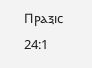Ⲡⲣⲁⲝⲓⲥ 24:1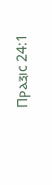Ⲡⲣⲁⲝⲓⲥ 24:1